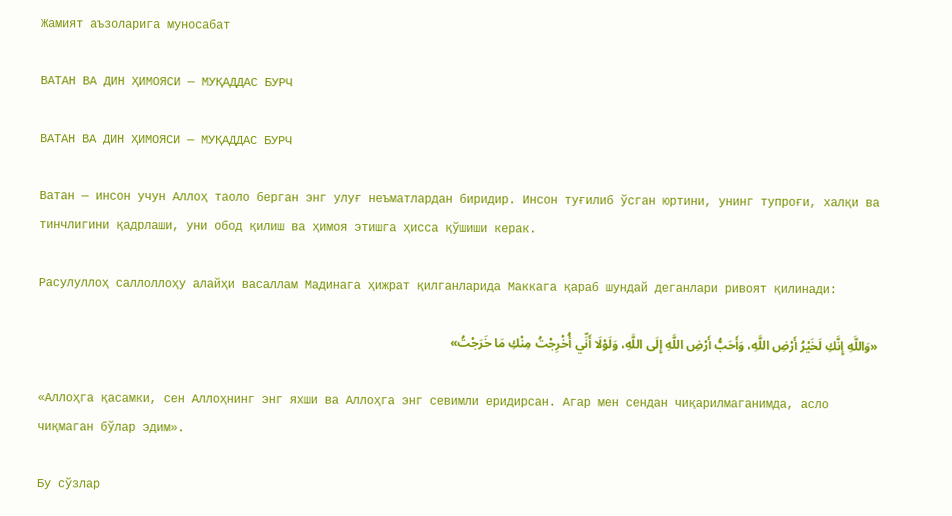Жамият аъзоларига муносабат

ВАТАН ВА ДИН ҲИМОЯСИ — МУҚАДДАС БУРЧ

ВАТАН ВА ДИН ҲИМОЯСИ — МУҚАДДАС БУРЧ

Ватан — инсон учун Аллоҳ таоло берган энг улуғ неъматлардан биридир. Инсон туғилиб ўсган юртини, унинг тупроғи, халқи ва тинчлигини қадрлаши, уни обод қилиш ва ҳимоя этишга ҳисса қўшиши керак.

Расулуллоҳ саллоллоҳу алайҳи васаллам Мадинага ҳижрат қилганларида Маккага қараб шундай деганлари ривоят қилинади:

«وَاللَّهِ إِنَّكِ لَخَيْرُ أَرْضِ اللَّهِ، وَأَحَبُّ أَرْضِ اللَّهِ إِلَى اللَّهِ، وَلَوْلَا أَنِّي أُخْرِجْتُ مِنْكِ مَا خَرَجْتُ»

«Аллоҳга қасамки, сен Аллоҳнинг энг яхши ва Аллоҳга энг севимли еридирсан. Агар мен сендан чиқарилмаганимда, асло чиқмаган бўлар эдим».

Бу сўзлар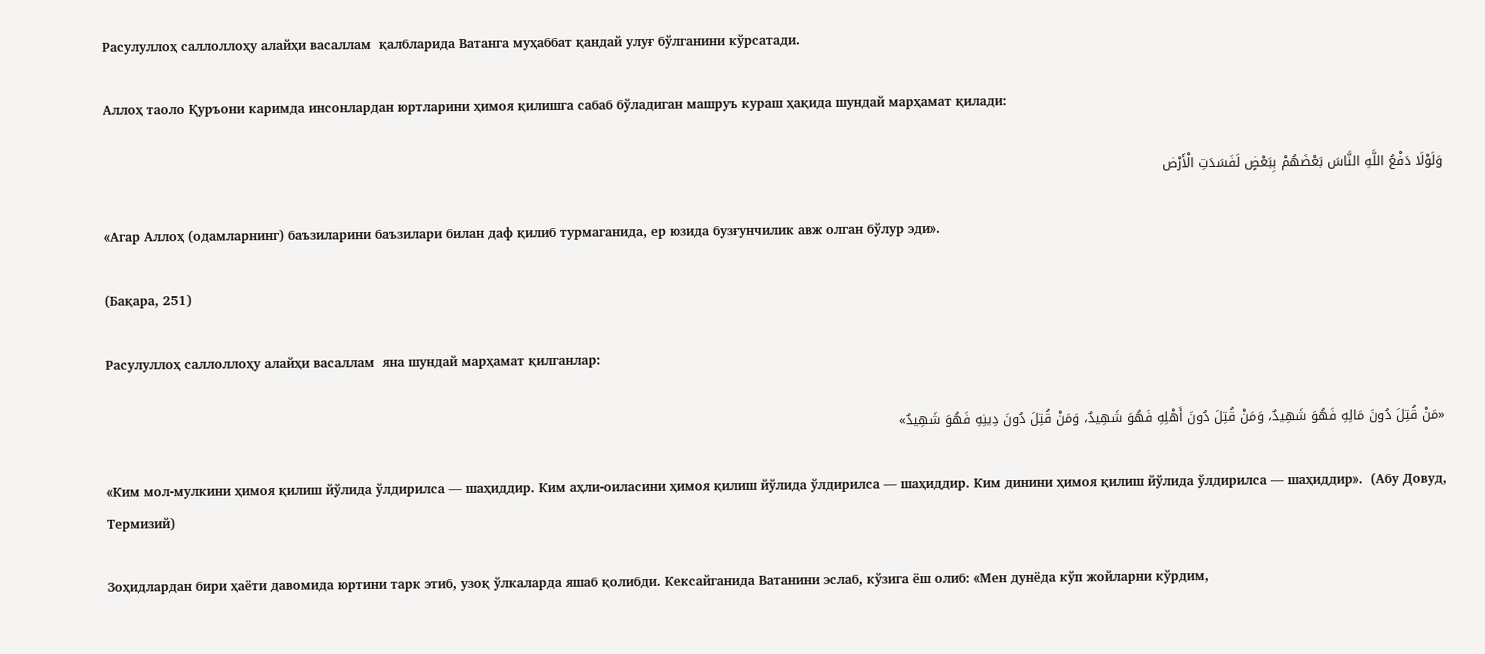Расулуллоҳ саллоллоҳу алайҳи васаллам  қалбларида Ватанга муҳаббат қандай улуғ бўлганини кўрсатади.

Аллоҳ таоло Қуръони каримда инсонлардан юртларини ҳимоя қилишга сабаб бўладиган машруъ кураш ҳақида шундай марҳамат қилади:

وَلَوْلَا دَفْعُ اللَّهِ النَّاسَ بَعْضَهُمْ بِبَعْضٍ لَفَسَدَتِ الْأَرْض

«Агар Аллоҳ (одамларнинг) баъзиларини баъзилари билан даф қилиб турмаганида, ер юзида бузғунчилик авж олган бўлур эди».

(Бақара, 251)

Расулуллоҳ саллоллоҳу алайҳи васаллам  яна шундай марҳамат қилганлар:

«مَنْ قُتِلَ دُونَ مَالِهِ فَهُوَ شَهِيدٌ، وَمَنْ قُتِلَ دُونَ أَهْلِهِ فَهُوَ شَهِيدٌ، وَمَنْ قُتِلَ دُونَ دِينِهِ فَهُوَ شَهِيدٌ»

«Ким мол-мулкини ҳимоя қилиш йўлида ўлдирилса — шаҳиддир. Ким аҳли-оиласини ҳимоя қилиш йўлида ўлдирилса — шаҳиддир. Ким динини ҳимоя қилиш йўлида ўлдирилса — шаҳиддир».  (Абу Довуд, Термизий)

Зоҳидлардан бири ҳаёти давомида юртини тарк этиб, узоқ ўлкаларда яшаб қолибди. Кексайганида Ватанини эслаб, кўзига ёш олиб: «Мен дунёда кўп жойларни кўрдим,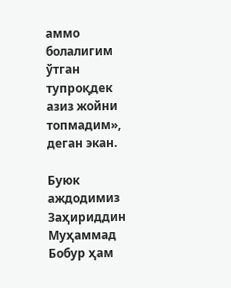аммо болалигим ўтган тупроқдек азиз жойни топмадим», деган экан.

Буюк аждодимиз Заҳириддин Муҳаммад Бобур ҳам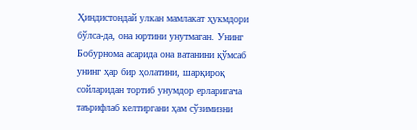Ҳиндистондай улкан мамлакат ҳукмдори бўлса-да, она юртини унутмаган. Унинг Бобурнома асарида она ватанини қўмсаб унинг ҳар бир ҳолатини, шарқироқ сойларидан тортиб унумдор ерларигача таърифлаб келтиргани ҳам сўзимизни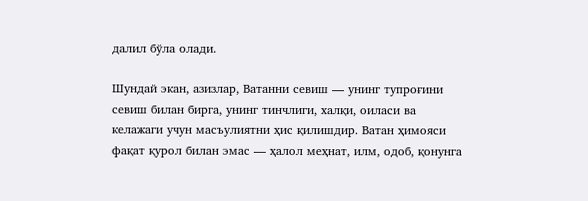далил бўла олади.

Шундай экан, азизлар, Ватанни севиш — унинг тупроғини севиш билан бирга, унинг тинчлиги, халқи, оиласи ва келажаги учун масъулиятни ҳис қилишдир. Ватан ҳимояси фақат қурол билан эмас — ҳалол меҳнат, илм, одоб, қонунга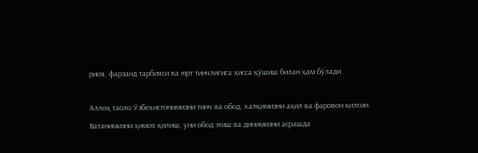риоя, фарзанд тарбияси ва юрт тинчлигига ҳисса қўшиш билан ҳам бўлади.

Аллоҳ таоло Ўзбекистонимизни тинч ва обод, халқимизни аҳил ва фаровон қилсин. Ватанимизни ҳимоя қилиш, уни обод этиш ва динимизни асрашда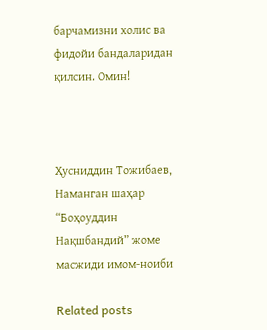барчамизни холис ва фидойи бандаларидан қилсин. Омин!



Ҳусниддин Тожибаев,
Наманган шаҳар “Боҳоуддин Нақшбандий” жоме
масжиди имом-ноиби

Related posts